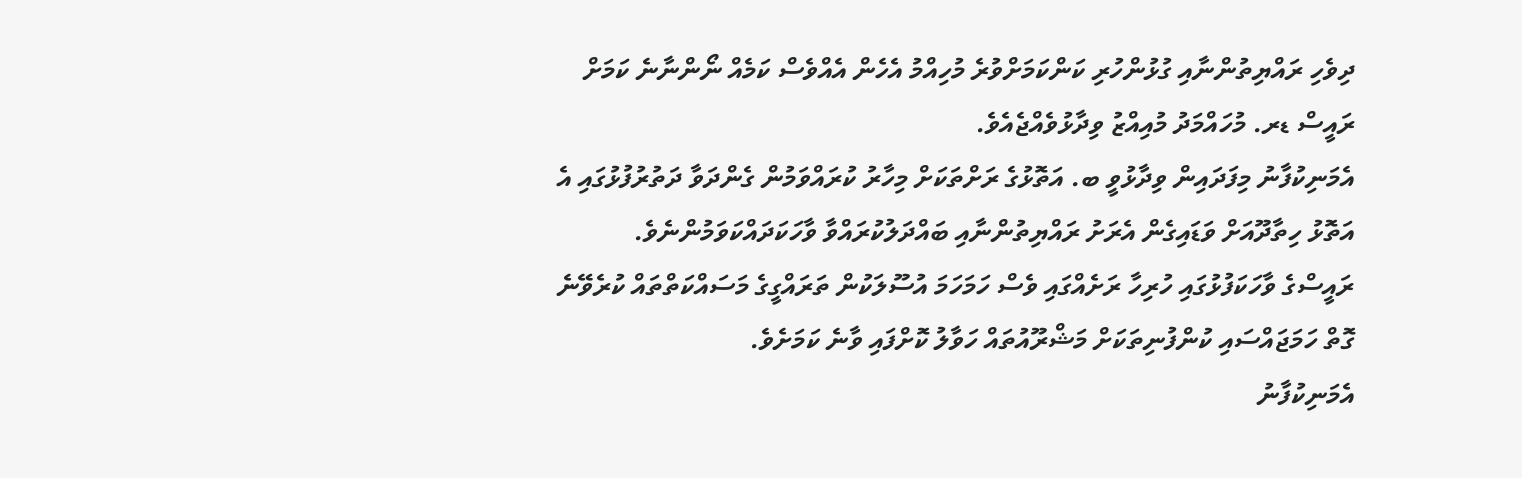ދިވެހި ރައްޔިތުންނާއި ގުޅުންހުރި ކަންކަމަށްވުރެ މުހިއްމު އެހެން އެއްވެސް ކަމެއް ނޯންނާނެ ކަމަށް ރައީސް ޑރ. މުހައްމަދު މުއިއްޒު ވިދާޅުވެއްޖެއެވެ.
އެމަނިކުފާނު މިފަދައިން ވިދާޅުވީ ބ. އަތޮޅުގެ ރަށްތަކަށް މިހާރު ކުރައްވަމުން ގެންދަވާ ދަތުރުފުޅުގައި އެ އަތޮޅު ހިތާދޫއަށް ވަޑައިގެން އެރަށު ރައްޔިތުންނާއި ބައްދަލުކުރައްވާ ވާހަކަދައްކަވަމުންނެވެ.
ރައީސްގެ ވާހަކަފުޅުގައި ހުރިހާ ރަށެއްގައި ވެސް ހަމަހަމަ އުސޫލަކުން ތަރައްގީގެ މަސައްކަތްތައް ކުރެވޭނެ ގޮތް ހަމަޖައްސައި ކުންފުނިތަކަށް މަޝްރޫއުތައް ހަވާލު ކޮށްފައި ވާނެ ކަމަށެވެ.
އެމަނިކުފާނު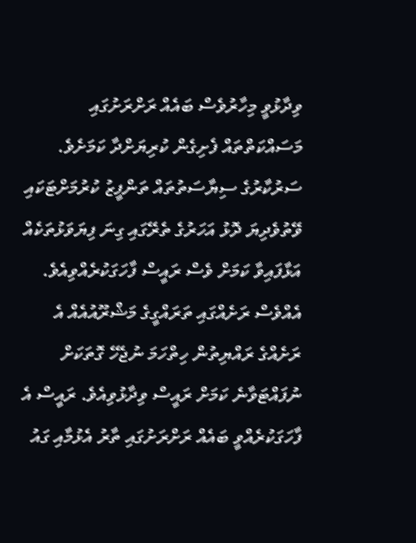ވިދާޅުވީ މިހާރުވެސް ބައެއް ރަށްރަށުގައި މަސައްކަތްތައް ފެށިގެން ކުރިޔަށްދާ ކަމަށެވެ. ސަރުކާރުގެ ސިޔާސަތުތައް ތަންފީޒު ކުރުމަށްޓަކައި ވޭތުވެދިޔަ ދޮޅު އަހަރުގެ ތެރޭގައި ގިނަ ފިޔަވަޅުތަކެއް އަޅާފައިވާ ކަމަށް ވެސް ރައީސް ފާހަގަކުރެއްވިއެވެ.
އެއްވެސް ރަށެއްގައި ތަރައްގީގެ މަޝްރޫއުއެއް އެ ރަށެއްގެ ރައްޔިތުން ހިތްހަމަ ނުޖެހޭ ގޮތަކަށް ނުފައްޓަވާނެ ކަމަށް ރައީސް ވިދާޅުވިއެވެ. ރައީސް އެ ފާހަގަކުރެއްވީ ބައެއް ރަށްރަށުގައި ތާރު އެޅުމާއި ގައު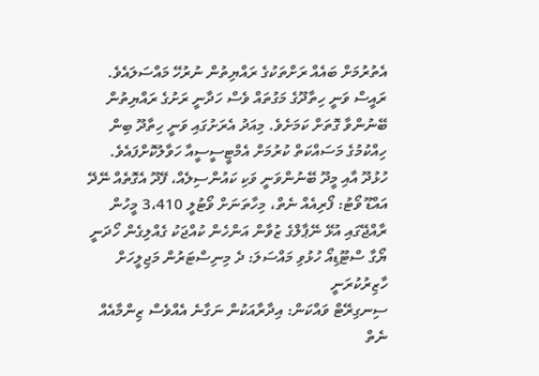އެތުރުމަށް ބައެއް ރަށްތަކުގެ ރައްޔިތުން ނުރުހޭ މައްސަލައެވެ.
ރައީސް ވަނީ ހިތާދޫގެ މަގުތައް ވެސް ހަދާނީ ރަށުގެ ރައްޔިތުން ބޭނުންވާ ގޮތަށް ކަމަށެވެ. މިއަދު އެރަށުގައި ވަނީ ހިތާދޫ ބިން ހިއްކުމުގެ މަސައްކަތް ކުރުމަށް އެމްޓީސީސީއާ ހަވާލުކޮށްފައެވެ.
ހުޅުދޫ އާއި މީދޫ ބޭނުންވަނީ ވަކި ކައުންސިލެއް، ފޭދޫ އެގޮތެއް ނޭދޭ
އައްޑޫ ވޯޓު: ފޯރިއެއް ނެތް، މިހާތަނަށް ވޯޓުލީ 3،410 މީހުން
ރާއްޖޭގައި އުޅޭ ނޭޕާލްގެ ޒުވާން އަންހެން ކުއްޖަކު ގެއްލިގެން ހޯދަނީ
ޔޯގާ ސްޓޫޑިއޯ ހުޅުވި މައްސަލަ: ދެ މިނިސްޓަރުން މަޖިލީހަށް ހާޒިރުކުރަނީ
ސިނގިރޭޓް ވައްކަން: އިދާރާއަކުން ނަގާނެ އެއްވެސް ޒިންމާއެއް ނެތް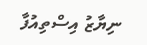ނިޔާޒު އިސްތިއުފާ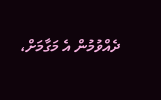ދެއްވުމުން އެ މަގާމަށް،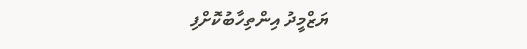ޔަޒްމީދު އިންތިހާބުކޮށްފި